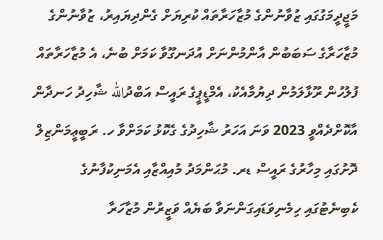މަޖީދީމަގުގައި ޒުވާނުންގެ މުޒާހަރާތައް ކުރިޔަށް ގެންދިޔައިރު، ޒުވާނުންގެ މުޒާހަރާގެ ސަބަބުން އާންމުންނަށް އުދަނގޫވާ ކަމަށް ބުނެ، އެ މުޒާހަރާތައް ފުލުހުން ރޫޅާލަމުން ދިޔުމާއެކު، އެމްޑީޕީގެ ރައީސް އަބްދުالله ޝާހިދު ހަނދާން އާކޮށްދެއްވީ 2023 ވަނަ އަހަރު ޝާހިދުގެ ގެކޮޅު ކަމަށްވާ ހ. ރަބީޢީމަންޒިލް ދޮށުގައި މިހާރުގެ ރައީސް ޑރ. މުޙަންމަދު މުއިއްޒާއި އެމަނިކުފާނުގެ ކެބިނެޓުގައި ހިމެނިވަޑައިގަންނަވާ ބަޔެއް ވަޒީރުން މުޒާހަރާ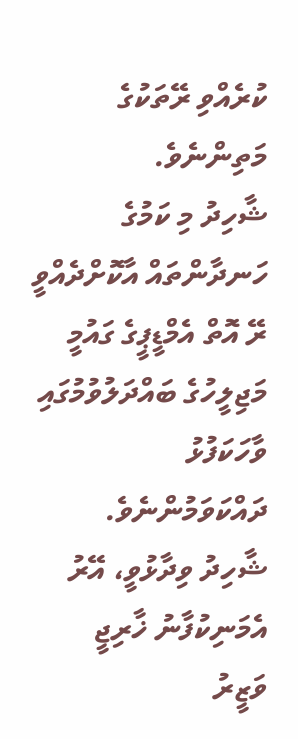ކުރެއްވި ރޭތަކުގެ މަތިންނެވެ.
ޝާހިދު މި ކަމުގެ ހަނދާންތައް އާކޮށްދެއްވީ ރޭ އޮތް އެމްޑީޕީގެ ގައުމީ މަޖިލީހުގެ ބައްދަލުވުމުގައި ވާހަކަފުޅު ދައްކަވަމުންނެވެ.
ޝާހިދު ވިދާޅުވީ، އޭރު އެމަނިކުފާނު ޚާރިޖީ ވަޒީރު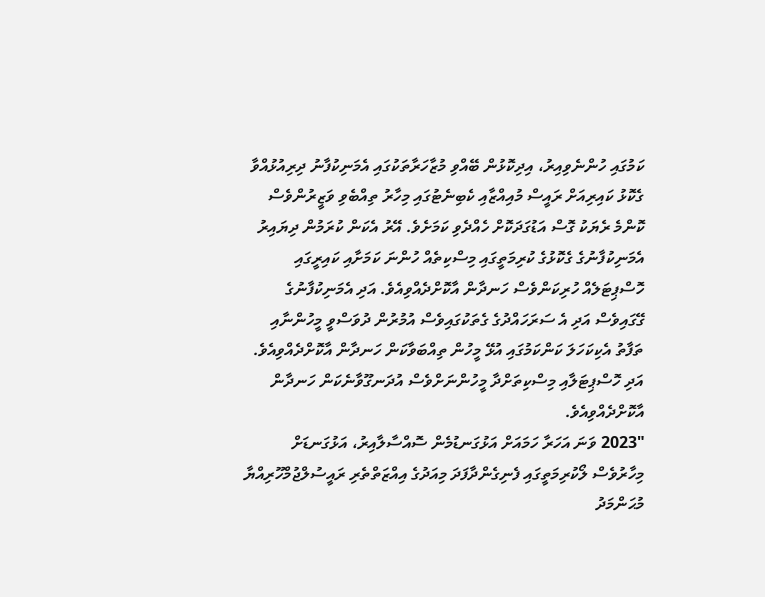ކަމުގައި ހުންނެވިއިރު، އިދިކޮޅުން ބޭއްވި މުޒާހަރާތަކުގައި އެމަނިކުފާނު ދިރިއުޅުއްވާ ގެކޮޅު ކައިރިއަށް ރައީސް މުއިއްޒާއި ކެބިނެޓުގައި މިހާރު ތިއްބެވި ވަޒީރުންވެސް ކޮންމެ ރެޔަކު ގޮސް އަޑުގަދަކޮށް ހެއްދެވި ކަމަށެވެ. އޭރު އެކަން ކުރަމުން ދިޔައިރު އެމަނިކުފާނުގެ ގެކޮޅުގެ ކުރިމަތީގައި މިސްކިތެއް ހުންނަ ކަމަށާއި ކައިރީގައި ހޮސްޕިޓަލެއް ހުރިކަންވެސް ހަނދާން އާކޮށްދެއްވިއެވެ. އަދި އެމަނިކުފާނުގެ ގޭގައިވެސް އަދި އެ ސަރަހައްދުގެ ގެތަކުގައިވެސް އުމުރުން ދުވަސްވީ މީހުންނާއި ތަފާތު އެކިކަހަލަ ކަންކަމުގައި އުޅޭ މީހުން ތިއްބަވާކަން ހަނދާން އާކޮށްދެއްވިއެވެ. އަދި ހޮސްޕިޓަލާއި މިސްކިތަށްދާ މީހުންނަށްވެސް އުދަނގޫވާނެކަން ހަނދާން އާކޮށްދެއްވިއެވެ.
"2023 ވަނަ އަހަރާ ހަމައަށް އަޅުގަނޑުމެން ސޮއްސާލާއިރު، އަޅުގަނޑަށް މިހާރުވެސް ލޯކުރިމަތީގައި ފެނިގެންދާފަދަ މިއަދުގެ އިއްޒަތްތެރި ރައީސުލްޖުމްހޫރިއްޔާ މުޙަންމަދު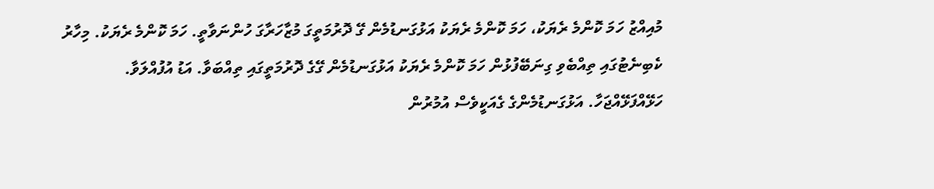މުއިއްޒު ހަމަ ކޮންމެ ރެޔަކު، ހަމަ ކޮންމެ ރެޔަކު އަޅުގަނޑުމެން ގޭ ދޮރުމަތީގަ މުޒާހަރާގަ ހުންނަވާތީ. ހަމަ ކޮންމެ ރެޔަކު. މިހާރު ކެބިނެޓުގައި ތިއްބެވި ގިނަބޭފުޅުން ހަމަ ކޮންމެ ރެޔަކު އަޅުގަނޑުމެން ގޭގެ ދޮރުމަތީގައި ތިއްބަވާ. އަޑު އުފުއްލަވާ. ހަޅޭއްފަޅޭއްޖަހާ. އަޅުގަނޑުމެންގެ ގެއަކީވެސް އުމުރުން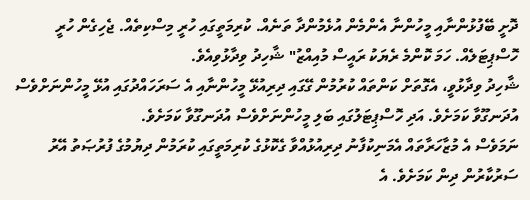ދޮށީ ބޭފުޅުންނާއި މީހުންނާ އެންމެން އުޅެމުންދާ ތަނެއް. ކުރިމަތީގައި ހުރީ މިސްކިތެއް. ޖެހިގެން ހުރީ ހޮސްޕިޓަލެއް. ހަމަ ކޮންމެ ރެޔަކު ރައީސް މުއިއްޒު" ޝާހިދު ވިދާޅުވިއެވެ.
ޝާހިދު ވިދާޅުވީ، އެގޮތަށް ކަންތައް ކުރުމުން ގޭގައި ދިރިއުޅޭ މީހުންނާއި އެ ސަރަހައްދުގައި އުޅޭ މީހުންނަށްވެސް އުދަނގޫވާ ކަމަށެވެ. އަދި ހޮސްޕިޓަލުގައި ބަލި މީހުންނަށްވެސް އުދަނގޫވާ ކަމަށެވެ.
ނަމަވެސް އެ މުޒާހަރާތައް އެމަނިކުފާނު ދިރިއުޅުއްވާ ގެކޮޅުގެ ކުރިމަތީގައި ކުރަމުން ދިޔުމުގެ ފުރުޞަތު އޭރު ސަރުކާރުން ދިން ކަމަށެވެ. އެ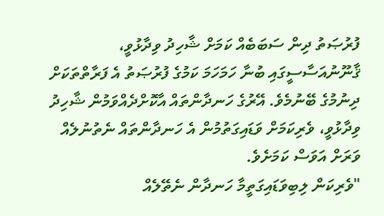ފުރުޞަތު ދިން ސަބަބެއް ކަމަށް ޝާހިދު ވިދާޅުވީ، ޤާނޫނުއަސާސީގައި ބުނާ ހަމަހަމަ ކަމުގެ ފުރުޞަތު އެ ފަރާތްތަކަށް ދިނުމުގެ ބޭނުމެވެ. އޭރުގެ ހަނދާންތައް އާކޮށްދެއްވަމުން ޝާހިދު ވިދާޅުވީ، ވެރިކަމަށް ވަޑައިގަތުމުން އެ ހަނދާންތައް ނެތުނުލެއް ވަރަށް އަވަސް ކަމަށެވެ.
"ވެރިކަން ލިބިވަޑައިގަތީމާ ހަނދާން ނެތޭލެއް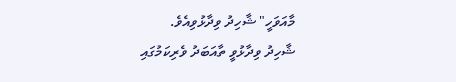މާއަވަހީ" ޝާހިދު ވިދާޅުވިއެވެ.
ޝާހިދު ވިދާޅުވީ ތާއަބަދު ވެރިކަމުގައި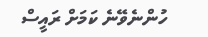ހުންނެވޭނެ ކަމަށް ރައީސް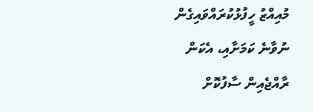މުއިއްޒު ހީފުޅުކުރައްވައިގެން ނުވާނެ ކަމަށާއި، އެކަން ރާއްޖެއިން ސާފުކޮށް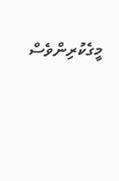މީގެކުރިންވެސް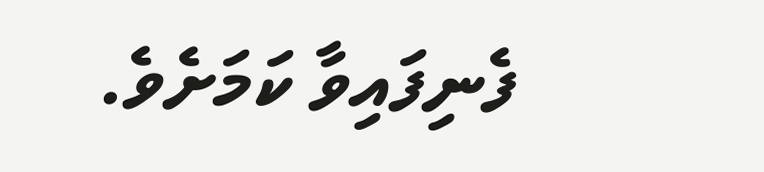ފެނިފައިވާ ކަމަށެވެ.